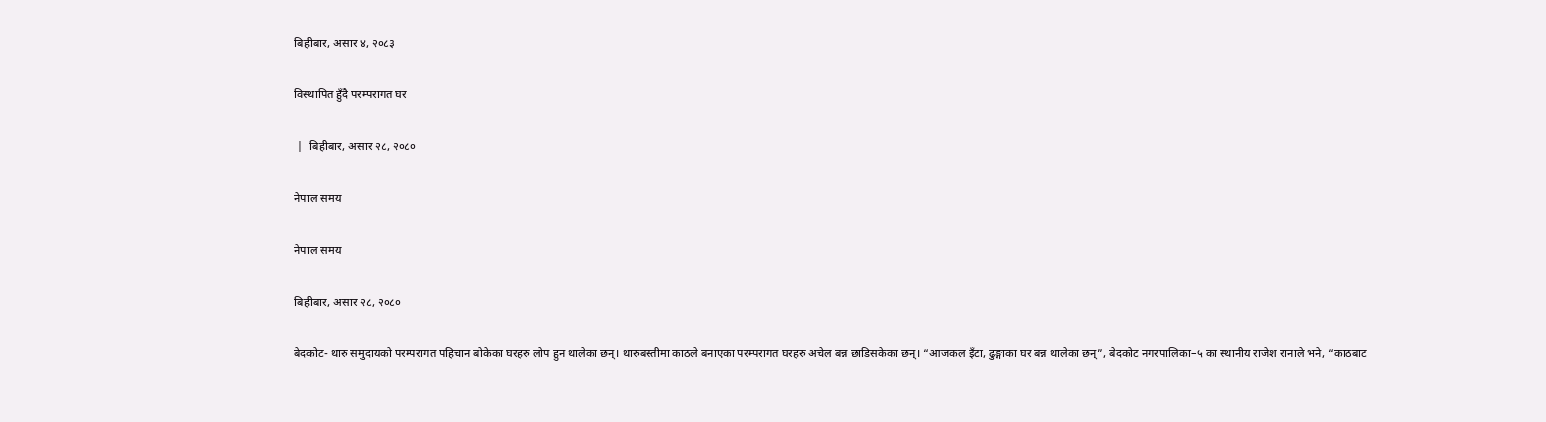बिहीबार, असार ४, २०८३

विस्थापित हुँदै परम्परागत घर

 |  बिहीबार, असार २८, २०८०

नेपाल समय

नेपाल समय

बिहीबार, असार २८, २०८०

बेदकोट- थारु समुदायको परम्परागत पहिचान बोकेका घरहरु लोप हुन थालेका छन्। थारुबस्तीमा काठले बनाएका परम्परागत घरहरु अचेल बन्न छाडिसकेका छन्। “आजकल इँटा, ढुङ्गाका घर बन्न थालेका छन्”, बेदकोट नगरपालिका–५ का स्थानीय राजेश रानाले भने, “काठबाट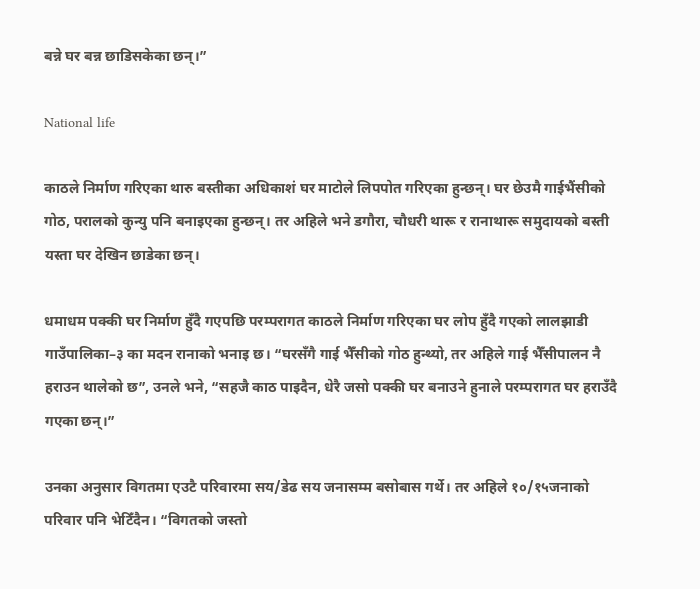बन्ने घर बन्न छाडिसकेका छन्।”

National life

काठले निर्माण गरिएका थारु बस्तीका अधिकाशं घर माटोले लिपपोत गरिएका हुन्छन्। घर छेउमै गाईभैंसीको गोठ, परालको कुन्यु पनि बनाइएका हुन्छन्। तर अहिले भने डगौरा, चौधरी थारू र रानाथारू समुदायको बस्ती यस्ता घर देखिन छाडेका छन्।

धमाधम पक्की घर निर्माण हुँदै गएपछि परम्परागत काठले निर्माण गरिएका घर लोप हुँदै गएको लालझाडी गाउँपालिका–३ का मदन रानाको भनाइ छ। “घरसँगै गाई भैँसीको गोठ हुन्थ्यो, तर अहिले गाई भैँसीपालन नै हराउन थालेको छ”, उनले भने, “सहजै काठ पाइदैन, धेरै जसो पक्की घर बनाउने हुनाले परम्परागत घर हराउँदै गएका छन्।”

उनका अनुसार विगतमा एउटै परिवारमा सय/डेढ सय जनासम्म बसोबास गर्थे। तर अहिले १०/१५जनाको परिवार पनि भेटिँदैन। “विगतको जस्तो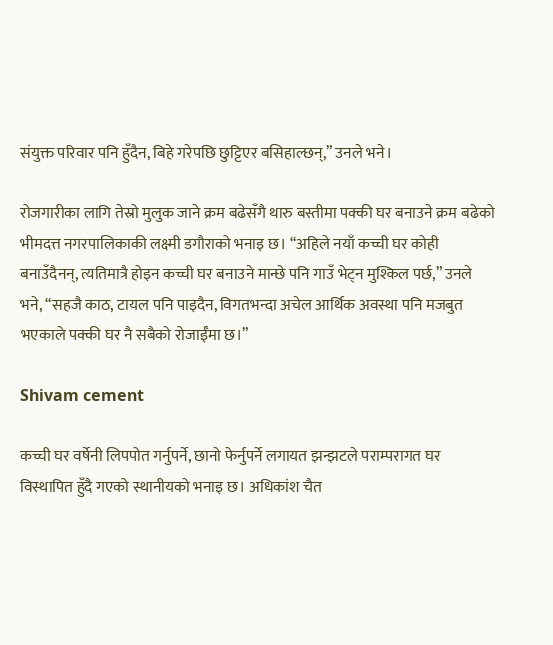संयुक्त परिवार पनि हुँदैन, बिहे गरेपछि छुट्टिएर बसिहाल्छन्,” उनले भने।

रोजगारीका लागि तेस्रो मुलुक जाने क्रम बढेसँगै थारु बस्तीमा पक्की घर बनाउने क्रम बढेको भीमदत्त नगरपालिकाकी लक्ष्मी डगौराको भनाइ छ। “अहिले नयाँ कच्ची घर कोही बनाउँदैनन्, त्यतिमात्रै होइन कच्ची घर बनाउने मान्छे पनि गाउँ भेट्न मुश्किल पर्छ,” उनले भने, “सहजै काठ, टायल पनि पाइदैन, विगतभन्दा अचेल आर्थिक अवस्था पनि मजबुत भएकाले पक्की घर नै सबैको रोजाईँमा छ।”

Shivam cement

कच्ची घर वर्षेनी लिपपोत गर्नुपर्ने, छानो फेर्नुपर्ने लगायत झन्झटले पराम्परागत घर विस्थापित हुँदै गएको स्थानीयको भनाइ छ। अधिकांश चैत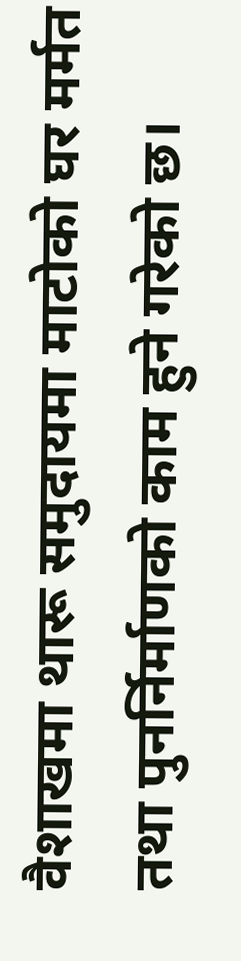वैशाखमा थारू समुदायमा माटोको घर मर्मत तथा पुनर्निर्माणको काम हुने गरेको छ।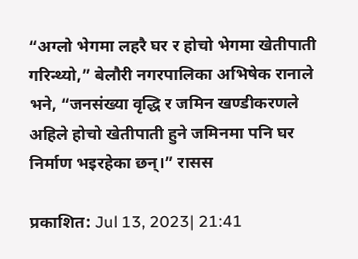“अग्लो भेगमा लहरै घर र होचो भेगमा खेतीपाती गरिन्थ्यो,” बेलौरी नगरपालिका अभिषेक रानाले भने, “जनसंख्या वृद्धि र जमिन खण्डीकरणले अहिले होचो खेतीपाती हुने जमिनमा पनि घर निर्माण भइरहेका छन्।” रासस

प्रकाशित: Jul 13, 2023| 21:41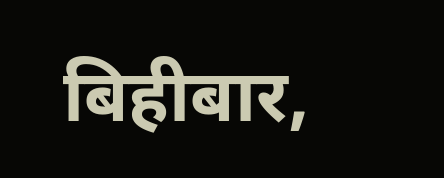बिहीबार,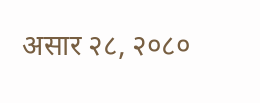असार २८, २०८०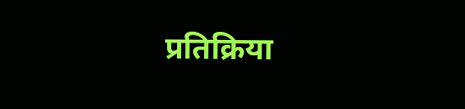प्रतिक्रिया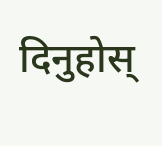दिनुहोस्